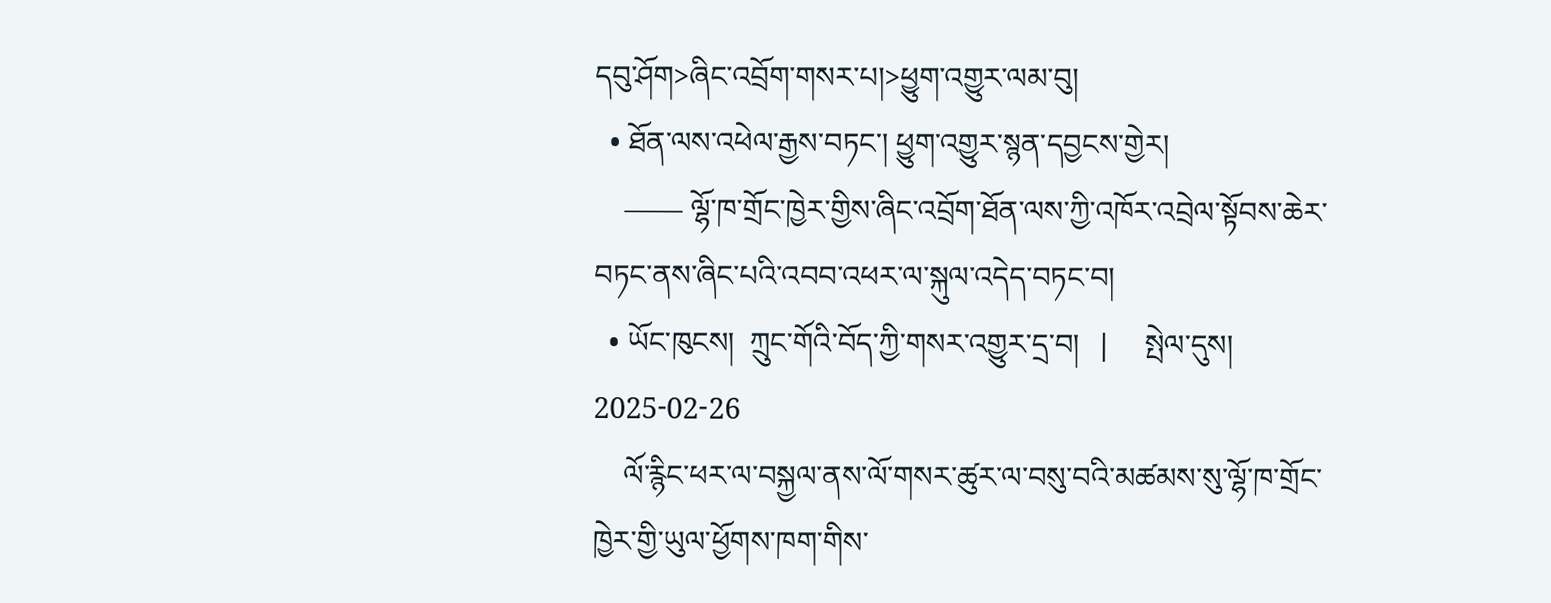དབུ་ཤོག>ཞིང་འབྲོག་གསར་པ།>ཕྱུག་འགྱུར་ལམ་བུ།
  • ཐོན་ལས་འཕེལ་རྒྱས་བཏང་། ཕྱུག་འགྱུར་སྙན་དབྱངས་གྱེར།
    —— ལྷོ་ཁ་གྲོང་ཁྱེར་གྱིས་ཞིང་འབྲོག་ཐོན་ལས་ཀྱི་འཁོར་འབྲེལ་སྟོབས་ཆེར་བཏང་ནས་ཞིང་པའི་འབབ་འཕར་ལ་སྐུལ་འདེད་བཏང་བ།
  • ཡོང་ཁུངས།  ཀྲུང་གོའི་བོད་ཀྱི་གསར་འགྱུར་དྲ་བ།   |     སྤེལ་དུས།  2025-02-26
    ལོ་རྙིང་ཕར་ལ་བསྐྱལ་ནས་ལོ་གསར་ཚུར་ལ་བསུ་བའི་མཚམས་སུ་ལྷོ་ཁ་གྲོང་ཁྱེར་གྱི་ཡུལ་ཕྱོགས་ཁག་གིས་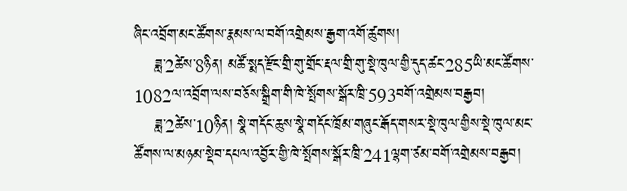ཞིང་འབྲོག་མང་ཚོགས་རྣམས་ལ་བགོ་འགྲེམས་རྒྱག་འགོ་ཚུགས།
    ཟླ་2ཚེས་8ཉིན། མཚོ་སྨད་རྫོང་གྲི་གུ་གྲོང་རྡལ་གྲི་གུ་སྡེ་ཁུལ་གྱི་དུད་ཚང་285ཡི་མང་ཚོགས་1082ལ་འབྲོག་ལས་བཅོས་སྒྲིག་གི་ཁེ་སྤོགས་སྒོར་ཁྲི་593བགོ་འགྲེམས་བརྒྱབ།
    ཟླ་2ཚེས་10ཉིན། སྣེ་གདོང་ཆུས་སྣེ་གདོང་ཁྲོམ་གཞུང་རྒོད་གསར་སྡེ་ཁུལ་གྱིས་སྡེ་ཁུལ་མང་ཚོགས་ལ་མཉམ་སྡེབ་དཔལ་འབྱོར་གྱི་ཁེ་སྤོགས་སྒོར་ཁྲི་241ལྷག་ཙམ་བགོ་འགྲེམས་བརྒྱབ།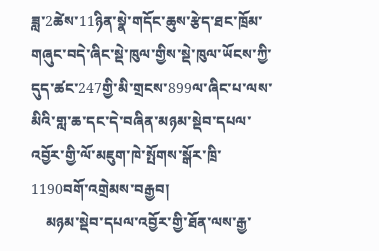ཟླ་2ཚེས་11ཉིན་སྣེ་གདོང་ཆུས་རྩེད་ཐང་ཁྲོམ་གཞུང་བདེ་ཞིང་སྡེ་ཁུལ་གྱིས་སྡེ་ཁུལ་ཡོངས་ཀྱི་དུད་ཚང་247གྱི་མི་གྲངས་899ལ་ཞིང་པ་ལས་མིའི་གླ་ཆ་དང་དེ་བཞིན་མཉམ་སྡེབ་དཔལ་འབྱོར་གྱི་ལོ་མཇུག་ཁེ་སྤོགས་སྒོར་ཁྲི་1190བགོ་འགྲེམས་བརྒྱབ།
    མཉམ་སྡེབ་དཔལ་འབྱོར་གྱི་ཐོན་ལས་རྒྱ་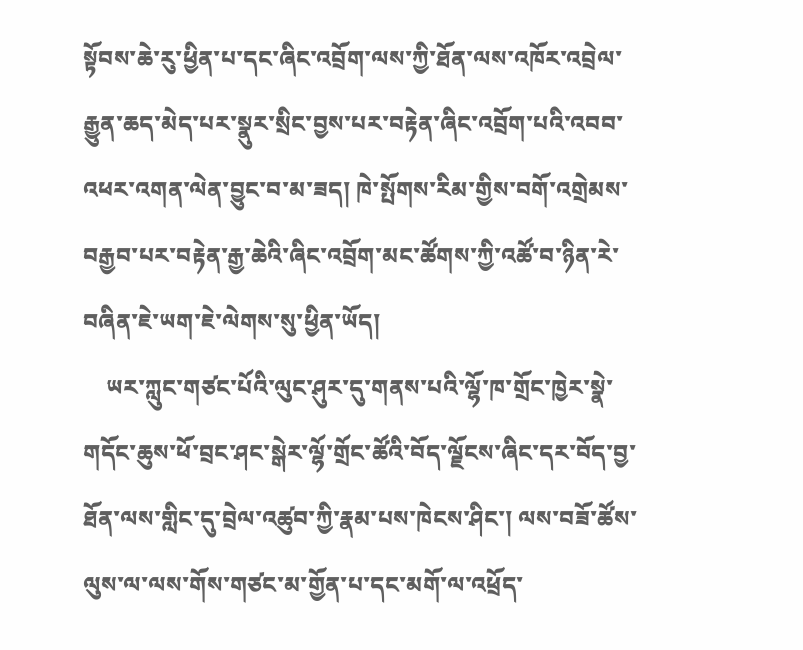སྟོབས་ཆེ་རུ་ཕྱིན་པ་དང་ཞིང་འབྲོག་ལས་ཀྱི་ཐོན་ལས་འཁོར་འབྲེལ་རྒྱུན་ཆད་མེད་པར་སྣུར་སྲིང་བྱས་པར་བརྟེན་ཞིང་འབྲོག་པའི་འབབ་འཕར་འགན་ལེན་བྱུང་བ་མ་ཟད། ཁེ་སྤོགས་རིམ་གྱིས་བགོ་འགྲེམས་བརྒྱབ་པར་བརྟེན་རྒྱ་ཆེའི་ཞིང་འབྲོག་མང་ཚོགས་ཀྱི་འཚོ་བ་ཉིན་རེ་བཞིན་ཇེ་ཡག་ཇེ་ལེགས་སུ་ཕྱིན་ཡོད།
    ཡར་ཀླུང་གཙང་པོའི་ལུང་ཤུར་དུ་གནས་པའི་ལྷོ་ཁ་གྲོང་ཁྱེར་སྣེ་གདོང་ཆུས་ཕོ་བྲང་ཤང་སྒེར་ལྷོ་གྲོང་ཚོའི་བོད་ལྗོངས་ཞིང་དར་བོད་བྱ་ཐོན་ལས་གླིང་དུ་བྲེལ་འཚུབ་ཀྱི་རྣམ་པས་ཁེངས་ཤིང་། ལས་བཟོ་ཚོས་ལུས་ལ་ལས་གོས་གཙང་མ་གྱོན་པ་དང་མགོ་ལ་འཕྲོད་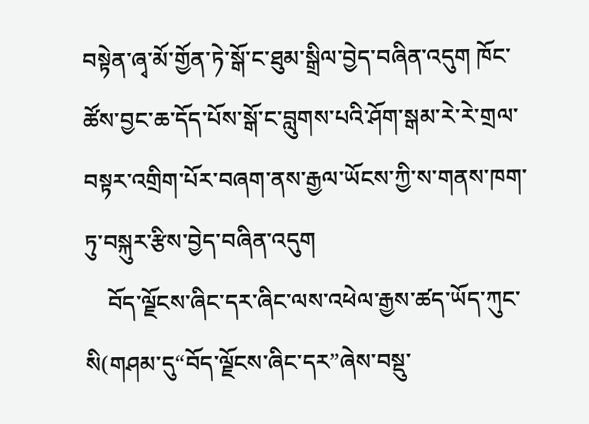བསྟེན་ཞྭ་མོ་གྱོན་ཏེ་སྒོ་ང་ཐུམ་སྒྲིལ་བྱེད་བཞིན་འདུག ཁོང་ཚོས་བྱང་ཆ་དོད་པོས་སྒོ་ང་བླུགས་པའི་ཤོག་སྒམ་རེ་རེ་གྲལ་བསྟར་འགྲིག་པོར་བཞག་ནས་རྒྱལ་ཡོངས་ཀྱི་ས་གནས་ཁག་ཏུ་བསྐུར་རྩིས་བྱེད་བཞིན་འདུག
    བོད་ལྗོངས་ཞིང་དར་ཞིང་ལས་འཕེལ་རྒྱས་ཚད་ཡོད་ཀུང་སི(གཤམ་དུ“བོད་ལྗོངས་ཞིང་དར”ཞེས་བསྡུ་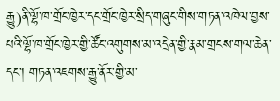རྒྱུ)ནི་ལྷོ་ཁ་གྲོང་ཁྱེར་དང་གྲོང་ཁྱེར་སྲིད་གཞུང་གིས་གཏན་འཁེལ་བྱས་པའི་ལྷོ་ཁ་གྲོང་ཁྱེར་གྱི་ཚོང་འགུགས་མ་འདྲེན་གྱི་རྣམ་གྲངས་གལ་ཆེན་དང་། གཏན་འཇགས་རྒྱུ་ནོར་གྱི་མ་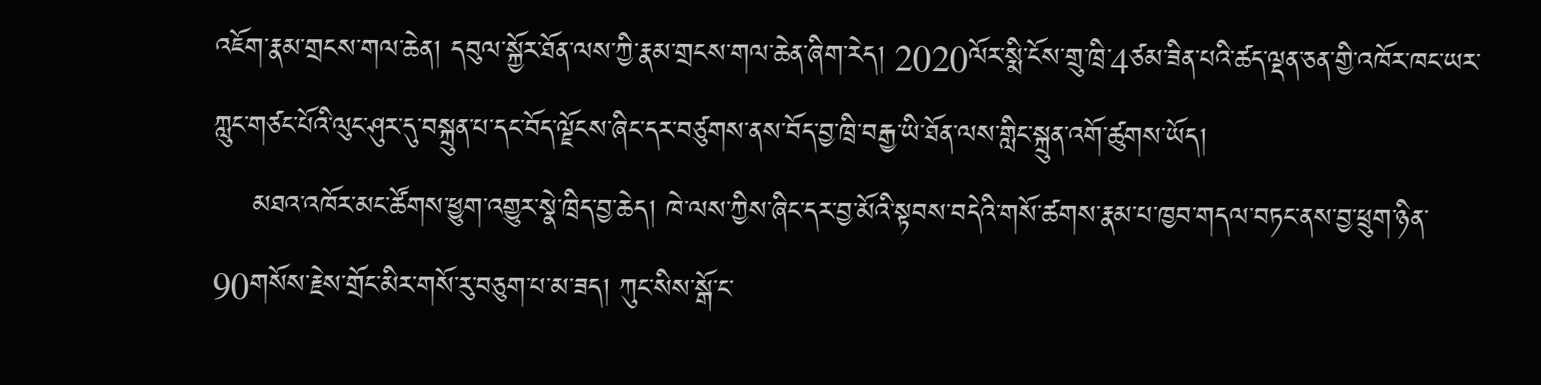འཇོག་རྣམ་གྲངས་གལ་ཆེན། དབུལ་སྐྱོར་ཐོན་ལས་ཀྱི་རྣམ་གྲངས་གལ་ཆེན་ཞིག་རེད། 2020ལོར་སྨི་ངོས་གྲུ་ཁྲི་4ཙམ་ཟིན་པའི་ཚད་ལྡན་ཅན་གྱི་འཁོར་ཁང་ཡར་ཀླུང་གཙང་པོའི་ལུང་ཤུར་དུ་བསྐྲུན་པ་དང་བོད་ལྗོངས་ཞིང་དར་བཙུགས་ནས་བོད་བྱ་ཁྲི་བརྒྱ་ཡི་ཐོན་ལས་གླིང་སྐྲུན་འགོ་ཚུགས་ཡོད།
    མཐའ་འཁོར་མང་ཚོགས་ཕྱུག་འགྱུར་སྣེ་ཁྲིད་བྱ་ཆེད། ཁེ་ལས་ཀྱིས་ཞིང་དར་བྱ་མོའི་སྟབས་བདེའི་གསོ་ཚགས་རྣམ་པ་ཁྱབ་གདལ་བཏང་ནས་བྱ་ཕྲུག་ཉིན་90གསོས་རྗེས་གྲོང་མིར་གསོ་རུ་བཅུག་པ་མ་ཟད། ཀུང་སིས་སྒོ་ང་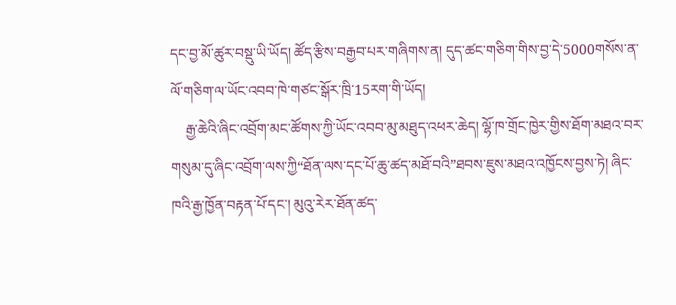དང་བྱ་མོ་ཚུར་བསྡུ་ཡི་ཡོད། ཚོད་རྩིས་བརྒྱབ་པར་གཞིགས་ན། དུད་ཚང་གཅིག་གིས་བྱ་དེ་5000གསོས་ན་ལོ་གཅིག་ལ་ཡོང་འབབ་ཁེ་གཙང་སྒོར་ཁྲི་15རག་གི་ཡོད།
    རྒྱ་ཆེའི་ཞིང་འབྲོག་མང་ཚོགས་ཀྱི་ཡོང་འབབ་མུ་མཐུད་འཕར་ཆེད། ལྷོ་ཁ་གྲོང་ཁྱེར་གྱིས་ཐོག་མཐའ་བར་གསུམ་དུ་ཞིང་འབྲོག་ལས་ཀྱི“ཐོན་ལས་དང་པོ་ཆུ་ཚད་མཐོ་བའི”ཐབས་ཇུས་མཐའ་འཁྱོངས་བྱས་ཏེ། ཞིང་ཁའི་རྒྱ་ཁྱོན་བརྟན་པོ་དང་། མུའུ་རེར་ཐོན་ཚད་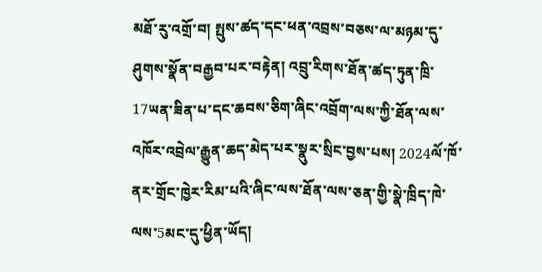མཐོ་རུ་འགྲོ་བ། སྤུས་ཚད་དང་ཕན་འབྲས་བཅས་ལ་མཉམ་དུ་ཤུགས་སྣོན་བརྒྱབ་པར་བརྟེན། འབྲུ་རིགས་ཐོན་ཚད་ཏུན་ཁྲི་17ཡན་ཟིན་པ་དང་ཆབས་ཅིག་ཞིང་འབྲོག་ལས་ཀྱི་ཐོན་ལས་འཁོར་འབྲེལ་རྒྱུན་ཆད་མེད་པར་སྣུར་སྲིང་བྱས་པས། 2024ལོ་ཁོ་ནར་གྲོང་ཁྱེར་རིམ་པའི་ཞིང་ལས་ཐོན་ལས་ཅན་གྱི་སྣེ་ཁྲིད་ཁེ་ལས་5མང་དུ་ཕྱིན་ཡོད།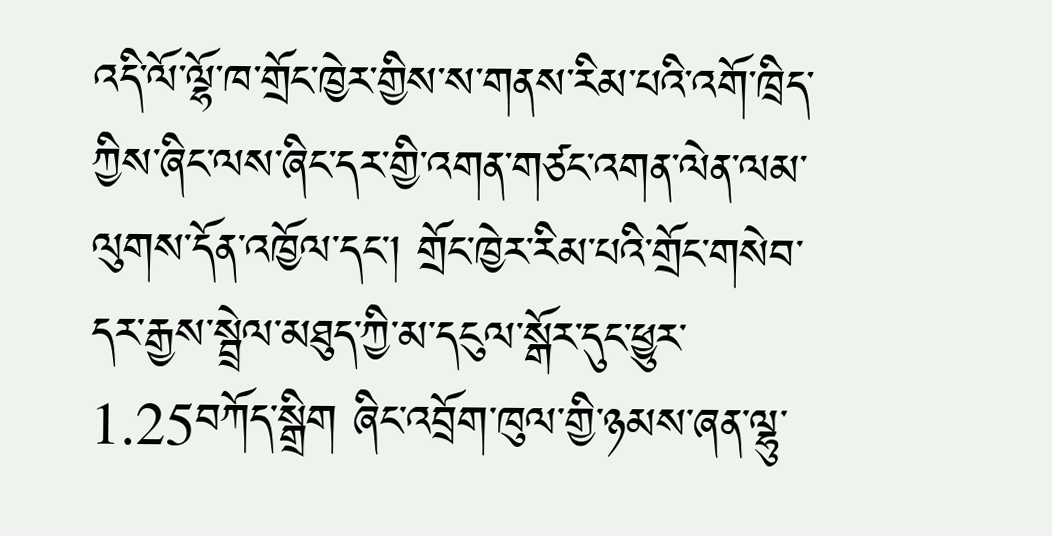འདི་ལོ་ལྷོ་ཁ་གྲོང་ཁྱེར་གྱིས་ས་གནས་རིམ་པའི་འགོ་ཁྲིད་ཀྱིས་ཞིང་ལས་ཞིང་དར་གྱི་འགན་གཙང་འགན་ལེན་ལམ་ལུགས་དོན་འཁྱོལ་དང་། གྲོང་ཁྱེར་རིམ་པའི་གྲོང་གསེབ་དར་རྒྱས་སྦྲེལ་མཐུད་ཀྱི་མ་དངུལ་སྒོར་དུང་ཕྱུར་1.25བཀོད་སྒྲིག ཞིང་འབྲོག་ཁུལ་གྱི་ཉམས་ཞན་ལྷུ་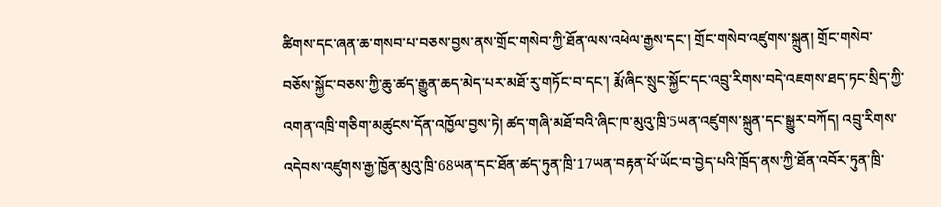ཚིགས་དང་ཞན་ཆ་གསབ་པ་བཅས་བྱས་ནས་གྲོང་གསེབ་ཀྱི་ཐོན་ལས་འཕེལ་རྒྱས་དང་། གྲོང་གསེབ་འཛུགས་སྐྲུན། གྲོང་གསེབ་བཅོས་སྐྱོང་བཅས་ཀྱི་ཆུ་ཚད་རྒྱུན་ཆད་མེད་པར་མཐོ་རུ་གཏོང་བ་དང་། རྨོ་ཞིང་སྲུང་སྐྱོང་དང་འབྲུ་རིགས་བདེ་འཇགས་ཐད་ཏང་སྲིད་ཀྱི་འགན་འཁྲི་གཅིག་མཚུངས་དོན་འཁྱོལ་བྱས་ཏེ། ཚད་གཞི་མཐོ་བའི་ཞིང་ཁ་མུའུ་ཁྲི་5ཡན་འཛུགས་སྐྲུན་དང་སྒྱུར་བཀོད། འབྲུ་རིགས་འདེབས་འཛུགས་རྒྱ་ཁྱོན་མུའུ་ཁྲི་68ཡན་དང་ཐོན་ཚད་ཏུན་ཁྲི་17ཡན་བརྟན་པོ་ཡོང་བ་བྱེད་པའི་ཁྲོད་ནས་ཀྱི་ཐོན་འབོར་ཏུན་ཁྲི་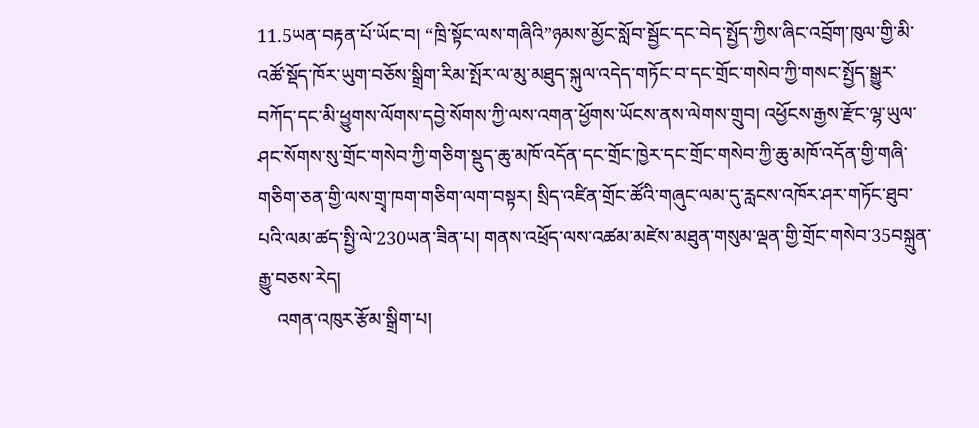11.5ཡན་བརྟན་པོ་ཡོང་བ། “ཁྲི་སྟོང་ལས་གཞིའི”ཉམས་མྱོང་སློབ་སྦྱོང་དང་བེད་སྤྱོད་ཀྱིས་ཞིང་འབྲོག་ཁུལ་གྱི་མི་འཚོ་སྡོད་ཁོར་ཡུག་བཅོས་སྒྲིག་རིམ་སྤོར་ལ་མུ་མཐུད་སྐུལ་འདེད་གཏོང་བ་དང་གྲོང་གསེབ་ཀྱི་གསང་སྤྱོད་སྒྱུར་བཀོད་དང་མི་ཕྱུགས་ལོགས་དབྱེ་སོགས་ཀྱི་ལས་འགན་ཕྱོགས་ཡོངས་ནས་ལེགས་གྲུབ། འཕྱོངས་རྒྱས་རྫོང་ལྷ་ཡུལ་ཤང་སོགས་སུ་གྲོང་གསེབ་ཀྱི་གཅིག་སྡུད་ཆུ་མཁོ་འདོན་དང་གྲོང་ཁྱེར་དང་གྲོང་གསེབ་ཀྱི་ཆུ་མཁོ་འདོན་གྱི་གཞི་གཅིག་ཅན་གྱི་ལས་གྲྭ་ཁག་གཅིག་ལག་བསྟར། སྲིད་འཛིན་གྲོང་ཚོའི་གཞུང་ལམ་དུ་རླངས་འཁོར་ཤར་གཏོང་ཐུབ་པའི་ལམ་ཚད་སྤྱི་ལེ་230ཡན་ཟིན་པ། གནས་འཕྲོད་ལས་འཚམ་མཛེས་མཐུན་གསུམ་ལྡན་གྱི་གྲོང་གསེབ་35བསྐྲུན་རྒྱུ་བཅས་རེད།
    འགན་འཁུར་རྩོམ་སྒྲིག་པ།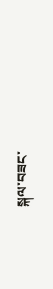སྐལ་བཟང་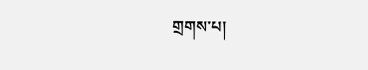གྲགས་པ།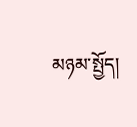མཉམ་སྤྱོད།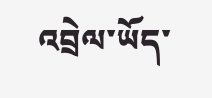འབྲེལ་ཡོད་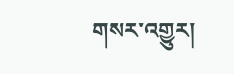གསར་འགྱུར།